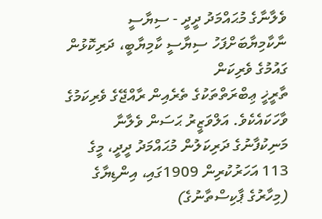ވެލާނާގެ މުޙައްމަދު ދީދީ - ސިޔާސީ ނާކާމިޔާބަށްފަހު ސިޔާސީ ކާމިޔާބީ، ދަރިކޮޅުން ގައުމުގެ ވެރިކަން
ތާރީޚީ ޢިބްރަތްތަކުގެ ތެރެއިން ރާއްޖޭގެ ވެރިކަމުގެ ވާހަކައެކެވެ. އަލްވަޒީރު ޙަސަން ވެލާނާ މަނިކުފާނުގެ ދަރިކަލުން މުޙައްމަދު ދީދީ، މީގެ 113 އަހަރުކުރިން 1909ގައި، އިންޑިޔާގެ (މިހާރުގެ ޕާކިސްތާނުގެ)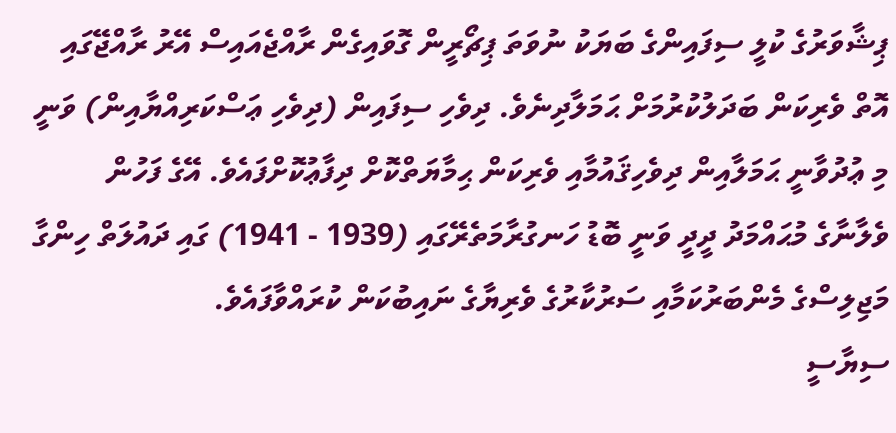ޕިޝާވަރުގެ ކުލީ ސިފައިންގެ ބަޔަކު ނުވަތަ ޕިޗޯރީން ގޮވައިގެން ރާއްޖެއައިސް އޭރު ރާއްޖޭގައި އޮތް ވެރިކަން ބަދަލުކުރުމަށް ޙަމަލާދިނެވެ. ދިވެހި ސިފައިން (ދިވެހި ޢަސްކަރިއްޔާއިން) ވަނީ މި ޢުދުވާނީ ޙަމަލާއިން ދިވެހިޤައުމާއި ވެރިކަން ޙިމާޔަތްކޮށް ދިފާޢުކޮށްފައެވެ. އޭގެ ފަހުން ވެލާނާގެ މުޙައްމަދު ދީދީ ވަނީ ބޮޑު ހަނގުރާމަތެރޭގައި (1939 - 1941) ގައި ދައުލަތް ހިންގާ މަޖިލިސްގެ މެންބަރުކަމާއި ސަރުކާރުގެ ވެރިޔާގެ ނައިބުކަން ކުރައްވާފައެވެ.
ސިޔާސީ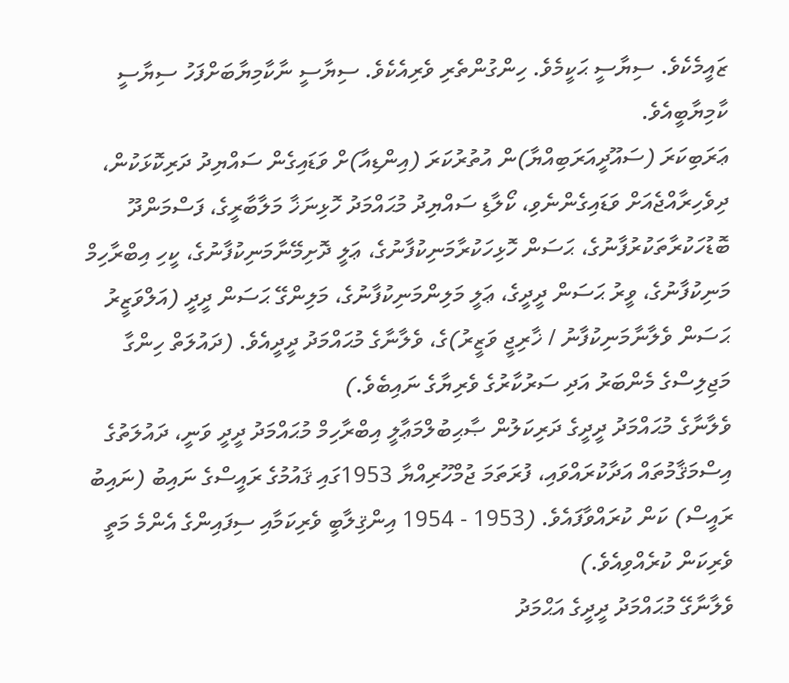ޒައީމެކެވެ. ސިޔާސީ ޙަކީމެވެ. ހިންގުންތެރި ވެރިއެކެވެ. ސިޔާސީ ނާކާމިޔާބަށްފަހު ސިޔާސީ ކާމިޔާބީއެވެ.
ޢަރަބިކަރަ (ސައޫދީއަރަބިއްޔާ)ން އުތުރުކަރަ (އިންޑިއާ)ށް ވަޑައިގެން ސައްޔިދު ދަރިކޮޅަކުން، ދިވެހިރާއްޖެއަށް ވަޑައިގެންނެވި، ކޯލާޑި ސައްޔިދު މުޙައްމަދު ހޮޅިނަޚާ މަލާބާރީގެ، ފަސްމަންދޫ ބޮޑުހަކުރާތަކުރުފާނުގެ، ޙަސަން ހޮޅިހަކުރާމަނިކުފާނުގެ، ޢަލީ ދޮށިމޭނާމަނިކުފާނުގެ، ކީހި އިބްރާހިމް މަނިކުފާނުގެ، ވީރު ޙަސަން ދީދީގެ، ޢަލީ މަލިންމަނިކުފާނުގެ، މަލިންގޭ ޙަސަން ދީދީ (އަލްވަޒީރު ޙަސަން ވެލާނާމަނިކުފާނު / ޚާރިޖީ ވަޒީރު)ގެ، ވެލާނާގެ މުޙައްމަދު ދީދީއެވެ. (ދައުލަތް ހިންގާ މަޖިލިސްގެ މެންބަރު އަދި ސަރުކާރުގެ ވެރިޔާގެ ނައިބެވެ.)
ވެލާނާގެ މުޙައްމަދު ދީދީގެ ދަރިކަލުން ޞާޙިބުލްމަޢާލީ އިބްރާހިމް މުޙައްމަދު ދީދީ ވަނީ، ދައުލަތުގެ އިސްމަޤާމުތައް އަދާކުރައްވައި، ފުރަތަމަ ޖުމްހޫރިއްޔާ 1953ގައި ޤައުމުގެ ރައީސްގެ ނައިބު (ނައިބު ރައީސް) ކަން ކުރައްވާފައެވެ. (1953 - 1954 އިންޤިލާބީ ވެރިކަމާއި ސިފައިންގެ އެންމެ މަތީ ވެރިކަން ކުރެއްވިއެވެ.)
ވެލާނާގޭ މުޙައްމަދު ދީދީގެ އަޙްމަދު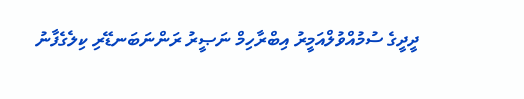ދީދީގެ ސުމުއްވުލްއަމީރު އިބްރާހިމް ނަޞީރު ރަންނަބަނޑޭރި ކިލެގެފާނު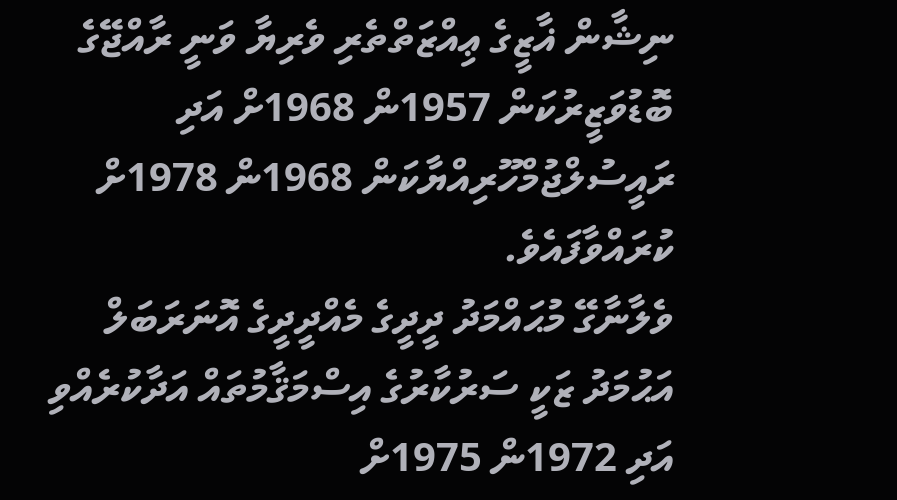ނިޝާން ޣާޒީގެ ޢިއްޒަތްތެރި ވެރިޔާ ވަނީ ރާއްޖޭގެ ބޮޑުވަޒީރުކަން 1957ން 1968ށް އަދި ރައީސުލްޖުމްހޫރިއްޔާކަން 1968ން 1978ށް ކުރައްވާފައެވެ.
ވެލާނާގޭ މުޙައްމަދު ދީދީގެ މެއްދީދީގެ އޮނަރަބަލް އަޙުމަދު ޒަކީ ސަރުކާރުގެ އިސްމަޤާމުތައް އަދާކުރެއްވި އަދި 1972ން 1975ށް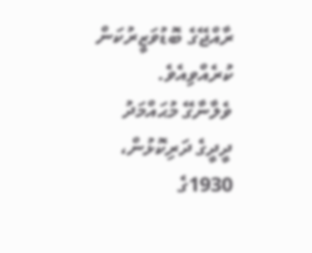ރާއްޖޭގެ ބޮޑުވަޒީރުކަން ކުރެއްވިއެވެ.
ވެލާނާގޭ މުޙައްމަދު ދީދީގެ ދަރިކޮޅުން، 1930ގެ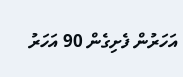އަހަރުން ފެށިގެން 90 އަހަރު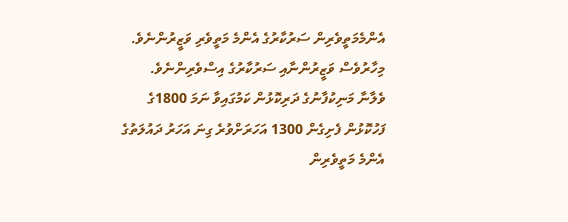އެންމެމަތީވެރިން ސަރުކާރުގެ އެންމެ މަތީވެރި ވަޒީރުންނެވެ. މިހާރުވެސް ވަޒީރުންނާއި ސަރުކާރުގެ އިސްވެރިންނެވެ.
ވެލާނާ މަނިކުފާނުގެ ދަރިކޮޅުން ކަމުގައިވާ ނަމަ 1800ގެ ފަހުކޮޅުން ފެށިގެން 1300 އަހަރަށްވުރެ ގިނަ އަހަރު ދައުލަތުގެ އެންމެ މަތީވެރިން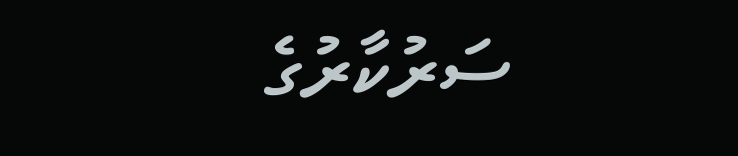ސަރުކާރުގެ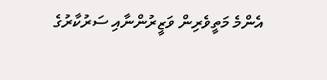އެންމެ މަތީވެރިން ވަޒީރުންނާއި ސަރުކާރުގެ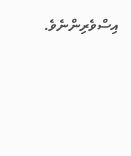އިސްވެރިންނެވެ.